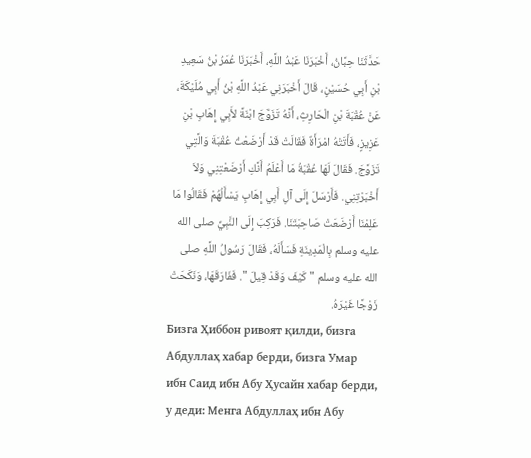حَدَّثَنَا حِبَّانُ، أَخْبَرَنَا عَبْدُ اللَّهِ، أَخْبَرَنَا عُمَرُ بْنُ سَعِيدِ بْنِ أَبِي حُسَيْنٍ، قَالَ أَخْبَرَنِي عَبْدُ اللَّهِ بْنُ أَبِي مُلَيْكَةَ، عَنْ عُقْبَةَ بْنِ الْحَارِثِ، أَنَّهُ تَزَوَّجَ ابْنَةً لأَبِي إِهَابِ بْنِ عَزِيزٍ، فَأَتَتْهُ امْرَأَةٌ فَقَالَتْ قَدْ أَرْضَعْتُ عُقْبَةَ وَالَّتِي تَزَوَّجَ. فَقَالَ لَهَا عُقْبَةُ مَا أَعْلَمُ أَنَّكِ أَرْضَعْتِنِي وَلاَ أَخْبَرْتِنِي. فَأَرْسَلَ إِلَى آلِ أَبِي إِهَابٍ يَسْأَلُهُمْ فَقَالُوا مَا عَلِمْنَا أَرْضَعَتْ صَاحِبَتَنَا. فَرَكِبَ إِلَى النَّبِيِّ صلى الله عليه وسلم بِالْمَدِينَةِ فَسَأَلَهُ، فَقَالَ رَسُولُ اللَّهِ صلى الله عليه وسلم " كَيْفَ وَقَدْ قِيلَ ". فَفَارَقَهَا، وَنَكَحَتْ زَوْجًا غَيْرَهُ.
Бизга Ҳиббон ривоят қилди, бизга Абдуллаҳ хабар берди, бизга Умар ибн Саид ибн Абу Ҳусайн хабар берди, у деди: Менга Абдуллаҳ ибн Абу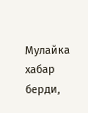Мулайка хабар берди,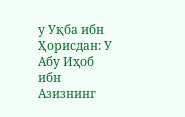у Уқба ибн Ҳорисдан: У Абу Иҳоб ибн Азизнинг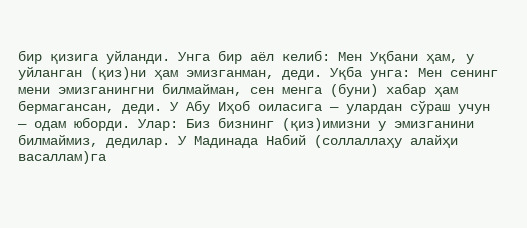бир қизига уйланди. Унга бир аёл келиб: Мен Уқбани ҳам, у уйланган (қиз)ни ҳам эмизганман, деди. Уқба унга: Мен сенинг мени эмизганингни билмайман, сен менга (буни) хабар ҳам бермагансан, деди. У Абу Иҳоб оиласига — улардан сўраш учун — одам юборди. Улар: Биз бизнинг (қиз)имизни у эмизганини билмаймиз, дедилар. У Мадинада Набий (соллаллаҳу алайҳи васаллам)га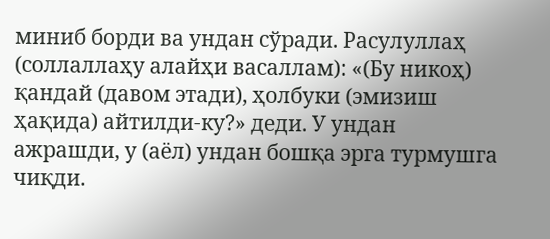миниб борди ва ундан сўради. Расулуллаҳ (соллаллаҳу алайҳи васаллам): «(Бу никоҳ) қандай (давом этади), ҳолбуки (эмизиш ҳақида) айтилди-ку?» деди. У ундан ажрашди, у (аёл) ундан бошқа эрга турмушга чиқди.